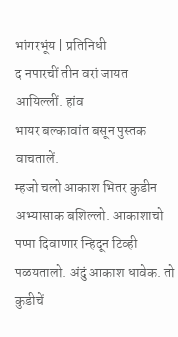भांगरभूंय | प्रतिनिधी
द नपारचीं तीन वरां जायत आयिल्लीं. हांव
भायर बल्कावांत बसून पुस्तक वाचतालें.
म्हजो चलो आकाश भितर कुडीन अभ्यासाक बशिल्लो. आकाशाचो पप्पा दिवाणार न्हिदून टिव्ही पळयतालो. अंदुं आकाश धावेक. तो कुडीचें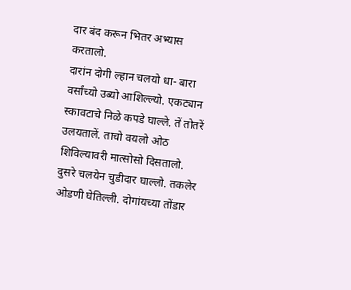दार बंद करून भितर अभ्यास करतालो.
दारांन दोगी ल्हान चलयो धा- बारा वर्सांच्यो उब्यो आशिल्ल्यो. एकट्यान स्कावटाचे निळे कपडे घाल्ले. तें तोतरें उलयतालें. ताचो वयलो ओठ शिविल्यावरी मात्सोसो दिसतालो. दुसरे चलयेन चुडीदार घाल्लो. तकलेर ओडणी घेतिल्ली. दोगांयच्या तोंडार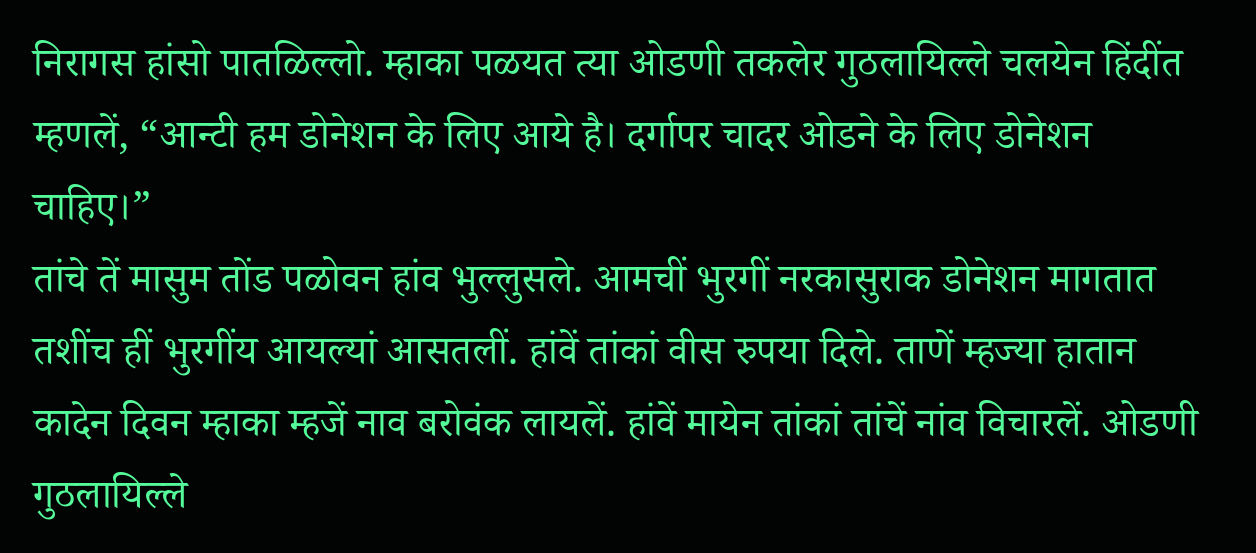निरागस हांसो पातळिल्लो. म्हाका पळयत त्या ओडणी तकलेर गुठलायिल्ले चलयेन हिंदींत म्हणलें, “आन्टी हम डोनेशन के लिए आये है। दर्गापर चादर ओडने के लिए डोनेशन चाहिए।”
तांचे तें मासुम तोंड पळोवन हांव भुल्लुसले. आमचीं भुरगीं नरकासुराक डोनेशन मागतात तशींच हीं भुरगींय आयल्यां आसतलीं. हांवें तांकां वीस रुपया दिले. ताणें म्हज्या हातान कादेन दिवन म्हाका म्हजें नाव बरोवंक लायलें. हांवें मायेन तांकां तांचें नांव विचारलें. ओडणी गुठलायिल्ले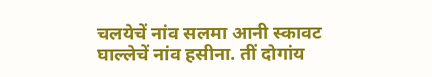चलयेचें नांव सलमा आनी स्कावट घाल्लेचें नांव हसीना. तीं दोगांय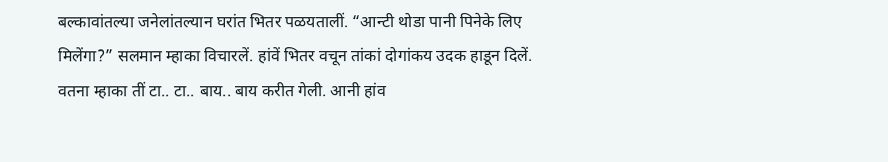बल्कावांतल्या जनेलांतल्यान घरांत भितर पळयतालीं. “आन्टी थोडा पानी पिनेके लिए मिलेंगा?” सलमान म्हाका विचारलें. हांवें भितर वचून तांकां दोगांकय उदक हाडून दिलें. वतना म्हाका तीं टा.. टा.. बाय.. बाय करीत गेली. आनी हांव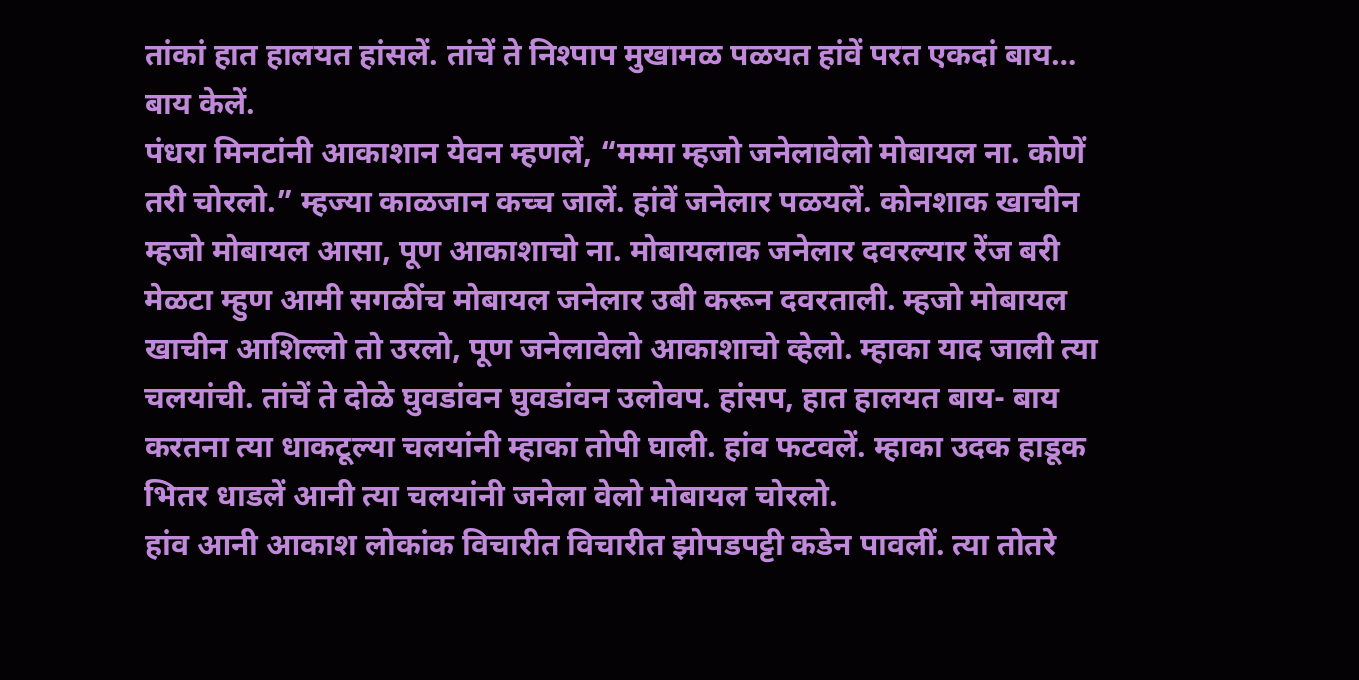तांकां हात हालयत हांसलें. तांचें ते निश्पाप मुखामळ पळयत हांवें परत एकदां बाय… बाय केलें.
पंधरा मिनटांनी आकाशान येवन म्हणलें, “मम्मा म्हजो जनेलावेलो मोबायल ना. कोणें तरी चोरलो.” म्हज्या काळजान कच्च जालें. हांवें जनेलार पळयलें. कोनशाक खाचीन म्हजो मोबायल आसा, पूण आकाशाचो ना. मोबायलाक जनेलार दवरल्यार रेंज बरी मेळटा म्हुण आमी सगळींच मोबायल जनेलार उबी करून दवरताली. म्हजो मोबायल खाचीन आशिल्लो तो उरलो, पूण जनेलावेलो आकाशाचो व्हेलो. म्हाका याद जाली त्या चलयांची. तांचें ते दोळे घुवडांवन घुवडांवन उलोवप. हांसप, हात हालयत बाय- बाय करतना त्या धाकटूल्या चलयांनी म्हाका तोपी घाली. हांव फटवलें. म्हाका उदक हाडूक भितर धाडलें आनी त्या चलयांनी जनेला वेलो मोबायल चोरलो.
हांव आनी आकाश लोकांक विचारीत विचारीत झोपडपट्टी कडेन पावलीं. त्या तोतरे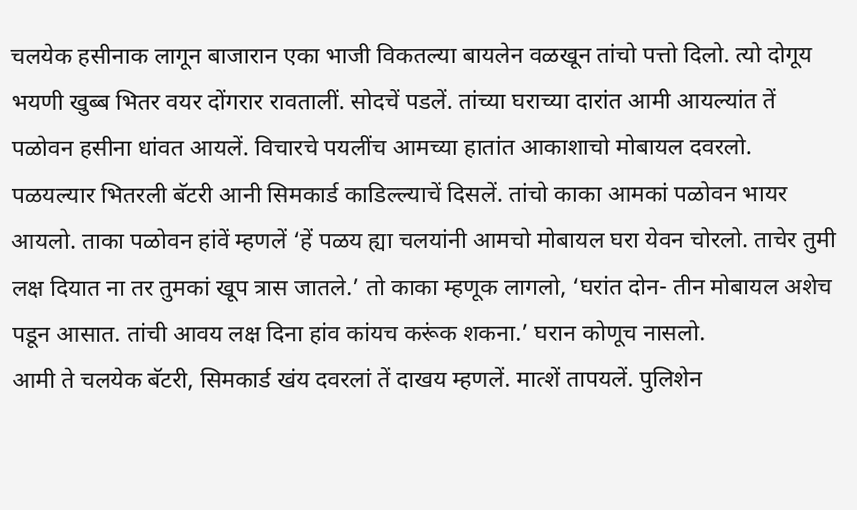चलयेक हसीनाक लागून बाजारान एका भाजी विकतल्या बायलेन वळखून तांचो पत्तो दिलो. त्यो दोगूय भयणी खुब्ब भितर वयर दोंगरार रावतालीं. सोदचें पडलें. तांच्या घराच्या दारांत आमी आयल्यांत तें पळोवन हसीना धांवत आयलें. विचारचे पयलींच आमच्या हातांत आकाशाचो मोबायल दवरलो. पळयल्यार भितरली बॅटरी आनी सिमकार्ड काडिल्ल्याचें दिसलें. तांचो काका आमकां पळोवन भायर आयलो. ताका पळोवन हांवें म्हणलें ‘हें पळय ह्या चलयांनी आमचो मोबायल घरा येवन चोरलो. ताचेर तुमी लक्ष दियात ना तर तुमकां खूप त्रास जातले.’ तो काका म्हणूक लागलो, ‘घरांत दोन- तीन मोबायल अशेच पडून आसात. तांची आवय लक्ष दिना हांव कांयच करूंक शकना.’ घरान कोणूच नासलो.
आमी ते चलयेक बॅटरी, सिमकार्ड खंय दवरलां तें दाखय म्हणलें. मात्शें तापयलें. पुलिशेन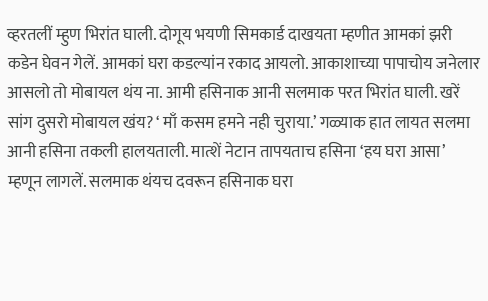व्हरतलीं म्हुण भिरांत घाली. दोगूय भयणी सिमकार्ड दाखयता म्हणीत आमकां झरी कडेन घेवन गेलें. आमकां घरा कडल्यांन रकाद आयलो. आकाशाच्या पापाचोय जनेलार आसलो तो मोबायल थंय ना. आमी हसिनाक आनी सलमाक परत भिरांत घाली. खरें सांग दुसरो मोबायल खंय? ‘ माँ कसम हमने नही चुराया.’ गळ्याक हात लायत सलमा आनी हसिना तकली हालयताली. मात्शें नेटान तापयताच हसिना ‘हय घरा आसा’ म्हणून लागलें. सलमाक थंयच दवरून हसिनाक घरा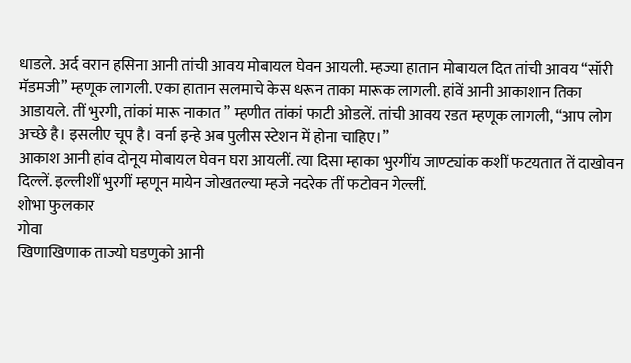धाडले. अर्द वरान हसिना आनी तांची आवय मोबायल घेवन आयली. म्हज्या हातान मोबायल दित तांची आवय “सॉरी मॅडमजी” म्हणूक लागली. एका हातान सलमाचे केस धरून ताका मारूक लागली. हांवें आनी आकाशान तिका आडायले. तीं भुरगी, तांकां मारू नाकात ” म्हणीत तांकां फाटी ओडलें. तांची आवय रडत म्हणूक लागली, “आप लोग अच्छे है। इसलीए चूप है। वर्ना इन्हे अब पुलीस स्टेशन में होना चाहिए।”
आकाश आनी हांव दोनूय मोबायल घेवन घरा आयलीं. त्या दिसा म्हाका भुरगींय जाण्ट्यांक कशीं फटयतात तें दाखोवन दिल्लें. इल्लीशीं भुरगीं म्हणून मायेन जोखतल्या म्हजे नदरेक तीं फटोवन गेल्लीं.
शोभा फुलकार
गोवा
खिणाखिणाक ताज्यो घडणुको आनी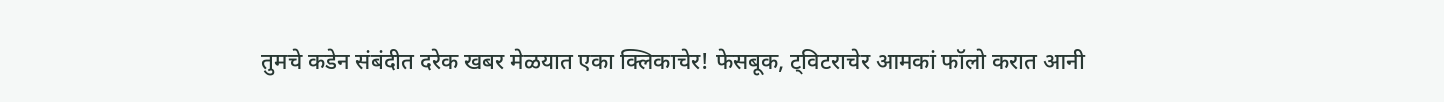तुमचे कडेन संबंदीत दरेक खबर मेळयात एका क्लिकाचेर! फेसबूक, ट्विटराचेर आमकां फॉलो करात आनी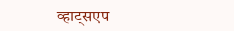व्हाट्सएप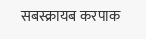सबस्क्रायब करपाक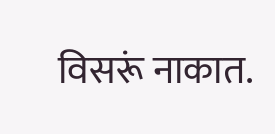विसरूं नाकात.